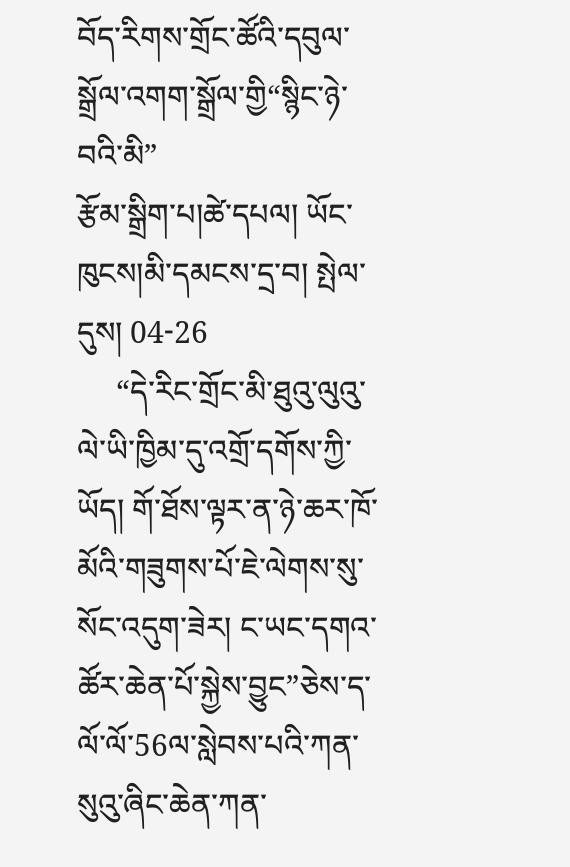བོད་རིགས་གྲོང་ཚོའི་དབུལ་སྒྲོལ་འགག་སྒྲོལ་གྱི“སྙིང་ཉེ་བའི་མི”
རྩོམ་སྒྲིག་པ།ཚེ་དཔལ། ཡོང་ཁུངས།མི་དམངས་དྲ་བ། སྤེལ་དུས། 04-26
     “དེ་རིང་གྲོང་མི་ཐུའུ་ལུའུ་ལེ་ཡི་ཁྱིམ་དུ་འགྲོ་དགོས་ཀྱི་ཡོད། གོ་ཐོས་ལྟར་ན་ཉེ་ཆར་ཁོ་མོའི་གཟུགས་པོ་ཇེ་ལེགས་སུ་སོང་འདུག་ཟེར། ང་ཡང་དགའ་ཚོར་ཆེན་པོ་སྐྱེས་བྱུང”ཅེས་ད་ལོ་ལོ་56ལ་སླེབས་པའི་ཀན་སུའུ་ཞིང་ཆེན་ཀན་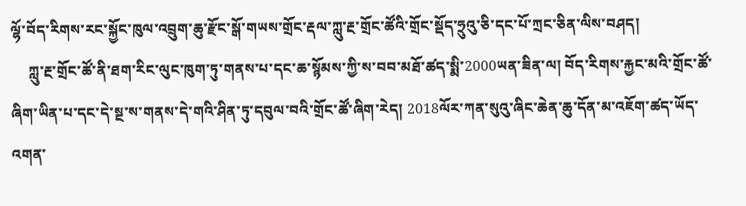ལྷོ་བོད་རིགས་རང་སྐྱོང་ཁུལ་འབྲུག་ཆུ་རྫོང་སྒོ་གཡས་གྲོང་རྡལ་ཀླུ་རྔ་གྲོང་ཚོའི་གྲོང་སྡོད་ཧྲུའུ་ཅི་དང་པོ་ཀྲང་ཅིན་ལིས་བཤད།
     ཀླུ་རྔ་གྲོང་ཚོ་ནི་ཐག་རིང་ལུང་ཁུག་ཏུ་གནས་པ་དང་ཆ་སྙོམས་ཀྱི་ས་བབ་མཐོ་ཚད་སྨི་2000ཡན་ཟིན་ལ། བོད་རིགས་རྐྱང་མའི་གྲོང་ཚོ་ཞིག་ཡིན་པ་དང་དེ་སྔ་ས་གནས་དེ་གའི་ཤིན་ཏུ་དབུལ་བའི་གྲོང་ཚོ་ཞིག་རེད། 2018ལོར་ཀན་སུའུ་ཞིང་ཆེན་ཆུ་དོན་མ་འཇོག་ཚད་ཡོད་འགན་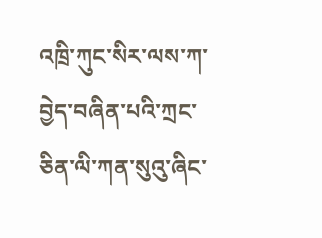འཁྲི་ཀུང་སིར་ལས་ཀ་བྱེད་བཞིན་པའི་ཀྲང་ཅིན་ལི་ཀན་སུའུ་ཞིང་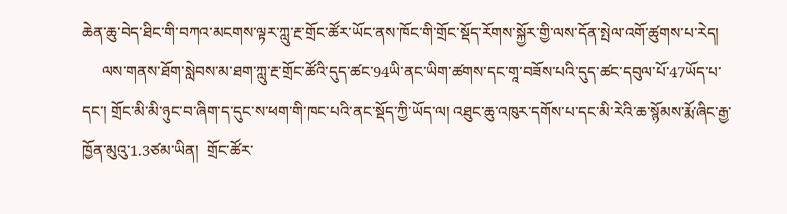ཆེན་ཆུ་བེད་ཐིང་གི་བཀའ་མངགས་ལྟར་ཀླུ་རྔ་གྲོང་ཚོར་ཡོང་ནས་ཁོང་གི་གྲོང་སྡོད་རོགས་སྐྱོར་གྱི་ལས་དོན་སྤེལ་འགོ་ཚུགས་པ་རེད།
     ལས་གནས་ཐོག་སླེབས་མ་ཐག་ཀླུ་རྔ་གྲོང་ཚོའི་དུད་ཚང་94ཡི་ནང་ཡིག་ཚགས་དང་གཱ་བཟོས་པའི་དུད་ཚང་དབུལ་པོ་47ཡོད་པ་དང་། གྲོང་མི་མི་ཉུང་བ་ཞིག་ད་དུང་ས་ཕག་གི་ཁང་པའི་ནང་སྡོད་ཀྱི་ཡོད་ལ། འཐུང་ཆུ་འཁུར་དགོས་པ་དང་མི་རེའི་ཆ་སྙོམས་རྨོ་ཞིང་རྒྱ་ཁྱོན་མུའུ་1.3ཙམ་ཡིན།  གྲོང་ཚོར་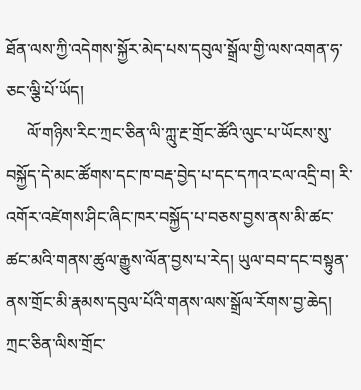ཐོན་ལས་ཀྱི་འདེགས་སྐྱོར་མེད་པས་དབུལ་སྒྲོལ་གྱི་ལས་འགན་ཧ་ཅང་ལྕི་པོ་ཡོད།
     ལོ་གཉིས་རིང་ཀྲང་ཅིན་ལི་ཀླུ་རྔ་གྲོང་ཚོའི་ལུང་པ་ཡོངས་སུ་བསྐྱོད་དེ་མང་ཚོགས་དང་ཁ་བརྡ་བྱེད་པ་དང་དཀའ་ངལ་འདྲི་བ། རི་འགོར་འཛེགས་ཤིང་ཞིང་ཁར་བསྐྱོད་པ་བཅས་བྱས་ནས་མི་ཚང་ཚང་མའི་གནས་ཚུལ་རྒྱུས་ལོན་བྱས་པ་རེད། ཡུལ་བབ་དང་བསྟུན་ནས་གྲོང་མི་རྣམས་དབུལ་པོའི་གནས་ལས་སྒྲོལ་རོགས་བྱ་ཆེད། ཀྲང་ཅིན་ལིས་གྲོང་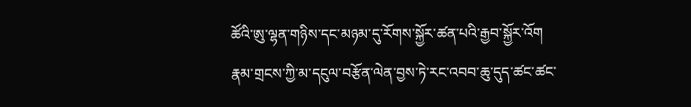ཚོའི་ཨུ་ལྷན་གཉིས་དང་མཉམ་དུ་རོགས་སྐྱོར་ཚན་པའི་རྒྱབ་སྐྱོར་འོག   རྣམ་གྲངས་ཀྱི་མ་དངུལ་བརྩོན་ལེན་བྱས་ཏེ་རང་འབབ་ཆུ་དུད་ཚང་ཚང་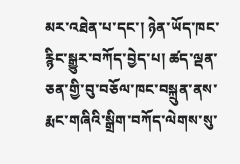མར་འཐེན་པ་དང་། ཉེན་ཡོད་ཁང་རྙིང་སྒྱུར་བཀོད་བྱེད་པ། ཚད་ལྡན་ཅན་གྱི་བུ་བཅོལ་ཁང་བསྐྲུན་ནས་རྨང་གཞིའི་སྒྲིག་བཀོད་ལེགས་སུ་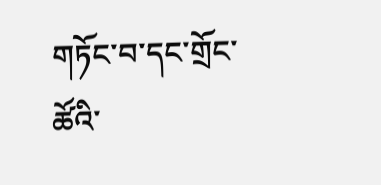གཏོང་བ་དང་གྲོང་ཚོའི་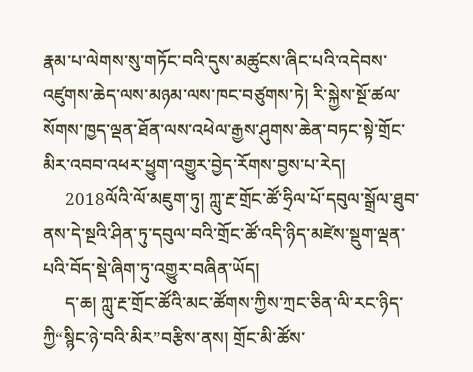རྣམ་པ་ལེགས་སུ་གཏོང་བའི་དུས་མཚུངས་ཞིང་པའི་འདེབས་འཛུགས་ཆེད་ལས་མཉམ་ལས་ཁང་བཙུགས་ཏེ། རི་སྐྱེས་སྔོ་ཚལ་སོགས་ཁྱད་ལྡན་ཐོན་ལས་འཕེལ་རྒྱས་ཤུགས་ཆེན་བཏང་སྟེ་གྲོང་མིར་འབབ་འཕར་ཕྱུག་འགྱུར་བྱེད་རོགས་བྱས་པ་རེད།
     2018ལོའི་ལོ་མཇུག་ཏུ། ཀླུ་རྔ་གྲོང་ཚོ་ཧྲིལ་པོ་དབུལ་སྒྲོལ་ཐུབ་ནས་དེ་སྔའི་ཤིན་ཏུ་དབུལ་བའི་གྲོང་ཚོ་འདི་ཉིད་མཛེས་སྡུག་ལྡན་པའི་བོད་སྡེ་ཞིག་ཏུ་འགྱུར་བཞིན་ཡོད།
     ད་ཆ། ཀླུ་རྔ་གྲོང་ཚོའི་མང་ཚོགས་ཀྱིས་ཀྲང་ཅིན་ལི་རང་ཉིད་ཀྱི“སྙིང་ཉེ་བའི་མིར”བརྩིས་ནས། གྲོང་མི་ཚོས་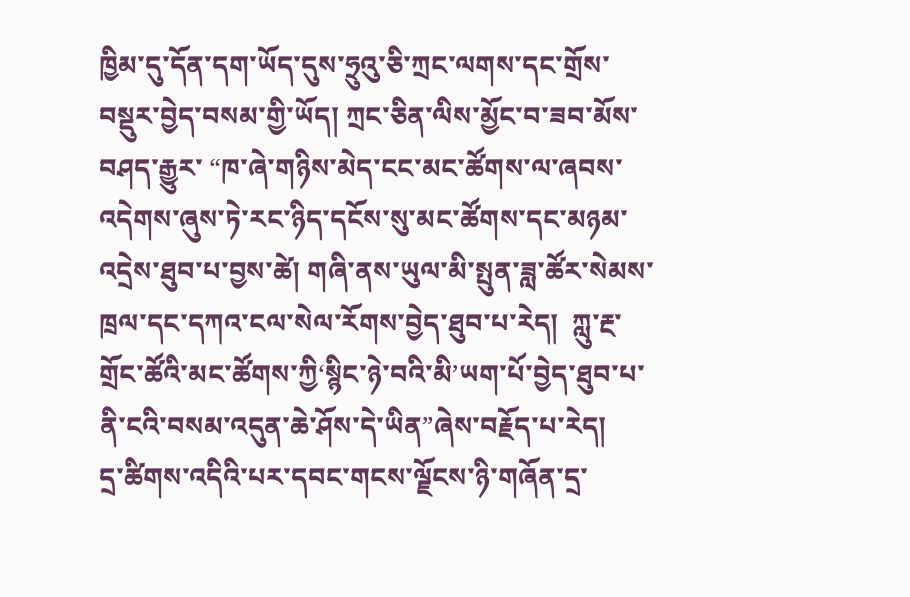ཁྱིམ་དུ་དོན་དག་ཡོད་དུས་ཧྲུའུ་ཅི་ཀྲང་ལགས་དང་གྲོས་བསྡུར་བྱེད་བསམ་གྱི་ཡོད། ཀྲང་ཅིན་ལིས་མྱོང་བ་ཟབ་མོས་བཤད་རྒྱུར་ “ཁ་ཞེ་གཉིས་མེད་ངང་མང་ཚོགས་ལ་ཞབས་འདེགས་ཞུས་ཏེ་རང་ཉིད་དངོས་སུ་མང་ཚོགས་དང་མཉམ་འདྲེས་ཐུབ་པ་བྱས་ཚེ། གཞི་ནས་ཡུལ་མི་སྤུན་ཟླ་ཚོར་སེམས་ཁྲལ་དང་དཀའ་ངལ་སེལ་རོགས་བྱེད་ཐུབ་པ་རེད།  ཀླུ་རྔ་གྲོང་ཚོའི་མང་ཚོགས་ཀྱི‘སྙིང་ཉེ་བའི་མི’ཡག་པོ་བྱེད་ཐུབ་པ་ནི་ངའི་བསམ་འདུན་ཆེ་ཤོས་དེ་ཡིན”ཞེས་བརྗོད་པ་རེད།
དྲ་ཚིགས་འདིའི་པར་དབང་གངས་ལྗོངས་ཉི་གཞོན་དྲ་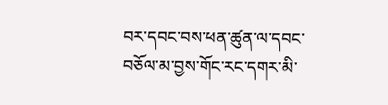བར་དབང་བས་ཕན་ཚུན་ལ་དབང་བཅོལ་མ་བྱས་གོང་རང་དགར་མི་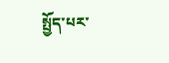སྤྱོད་པར་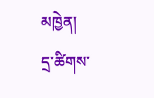མཁྱེན།
དྲ་ཚིགས་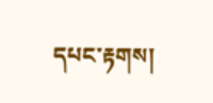དཔང་རྟགས།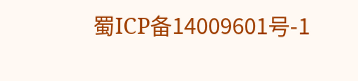蜀ICP备14009601号-1